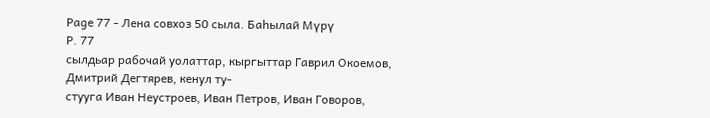Page 77 - Лена совхоз 50 сыла. Баһылай Мүрү
P. 77
сылдьар рабочай уолаттар, кыргыттар Гаврил Окоемов, Дмитрий Дегтярев, кенул ту-
стууга Иван Неустроев, Иван Петров, Иван Говоров,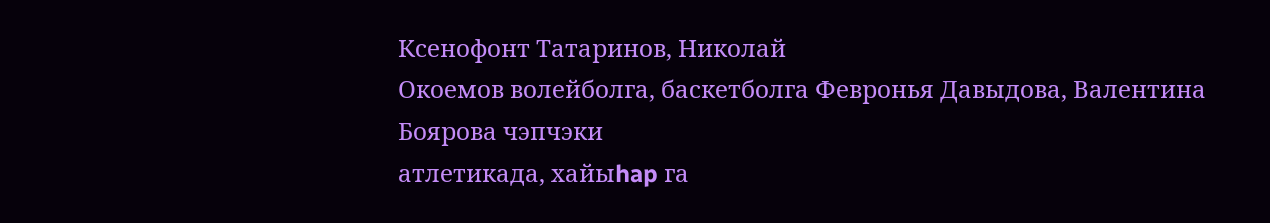Ксенофонт Татаринов, Николай
Окоемов волейболга, баскетболга Февронья Давыдова, Валентина Боярова чэпчэки
атлетикада, хайыhap га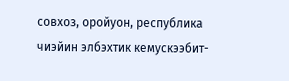совхоз, оройуон, республика чиэйин элбэхтик кемускээбит-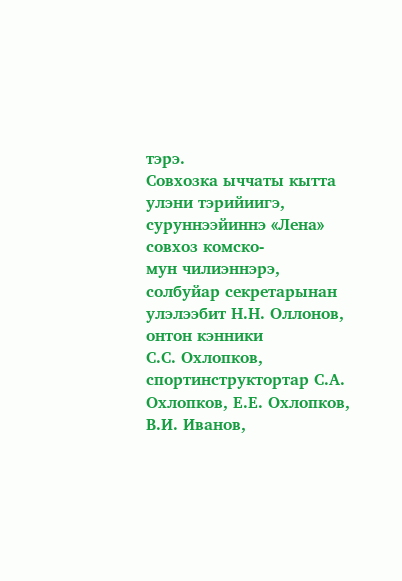тэрэ.
Совхозка ыччаты кытта улэни тэрийиигэ, суруннээйиннэ «Лена» совхоз комско-
мун чилиэннэрэ, солбуйар секретарынан улэлээбит Н.Н. Оллонов, онтон кэнники
С.С. Охлопков, спортинструктортар С.А. Охлопков, Е.Е. Охлопков, В.И. Иванов,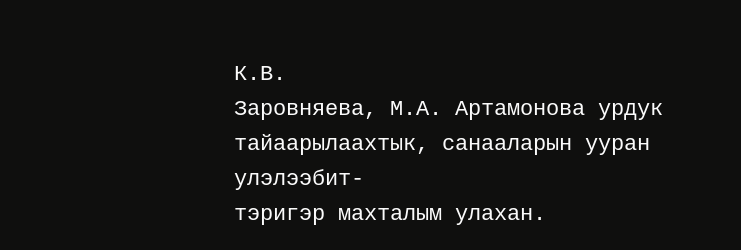К.В.
Заровняева, М.А. Артамонова урдук тайаарылаахтык, санааларын ууран улэлээбит-
тэригэр махталым улахан.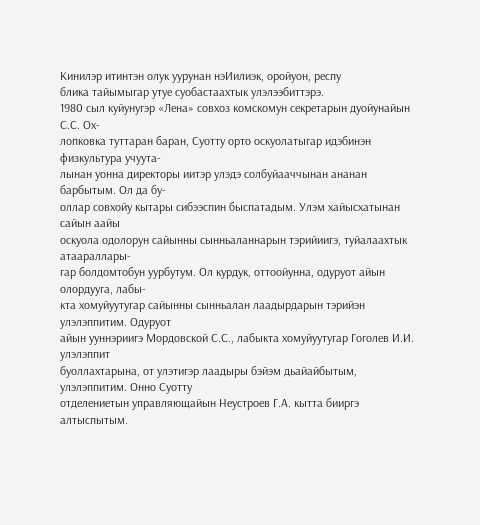Кинилэр итинтэн олук уурунан нэИилиэк, оройуон, респу
блика тайымыгар утуе суобастаахтык улэлээбиттэрэ.
1980 сыл куйунугэр «Лена» совхоз комскомун секретарын дуойунайын С.С. Ох-
лопковка туттаран баран, Суотту орто оскуолатыгар идэбинэн физкультура учуута-
лынан уонна директоры иитэр улэдэ солбуйааччынан ананан барбытым. Ол да бу-
оллар совхойу кытары сибээспин быспатадым. Улэм хайысхатынан сайын аайы
оскуола одолорун сайынны сынньаланнарын тэрийиигэ, туйалаахтык атаараллары-
гар болдомтобун уурбутум. Ол курдук, оттоойунна, одуруот айын олордууга, лабы-
кта хомуйуутугар сайынны сынньалан лаадырдарын тэрийэн улэлэппитим. Одуруот
айын ууннэриигэ Мордовской С.С., лабыкта хомуйуутугар Гоголев И.И. улэлэппит
буоллахтарына, от улэтигэр лаадыры бэйэм дьайайбытым, улэлэппитим. Онно Суотту
отделениетын управляющайын Неустроев Г.А. кытта бииргэ алтыспытым.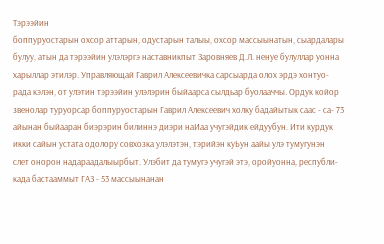Тэрээйин
боппуруостарын охсор аттарын, одустарын талыы, охсор массыынатын, сыардалары
булуу, атын да тэрээйин улэлэргэ наставникпыт Заровняев Д.Л. ненуе булуллар уонна
харыллар этилэр. Управляющай Гаврил Алексеевичка сарсыарда олох эрдэ хонтуо-
рада кэлэн, от улэтин тэрээйин улэлэрин быйаарса сылдьар буолааччы. Ордук койор
звенолар туруорсар боппуруостарын Гаврил Алексеевич холку бадайытык саас - са- 73
айынан быйааран биэрэрин билиннэ диэри наИаа учугэйдик ейдуубун. Ити курдук
икки сайын устата одолору совхозка улэлэтэн, тэрийэн куЬун аайы улэ тумугунэн
слет онорон надараадалыырбыт. Улэбит да тумугэ учугэй этэ, оройуонна, республи-
када бастааммыт ГАЗ - 53 массыынанан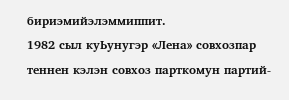бириэмийэлэммиппит.
1982 сыл куЬунугэр «Лена» совхозпар теннен кэлэн совхоз парткомун партий-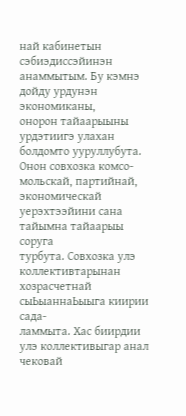най кабинетын сэбиэдиссэйинэн анаммытым. Бу кэмнэ дойду урдунэн экономиканы,
онорон тайаарыыны урдэтиигэ улахан болдомто ууруллубута. Онон совхозка комсо-
мольскай, партийнай, экономическай уерэхтээйини сана тайымна тайаарыы соруга
турбута. Совхозка улэ коллективтарынан хозрасчетнай сыЬыаннаЬыыга киирии сада-
ламмыта. Хас биирдии улэ коллективыгар анал чековай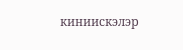киниискэлэр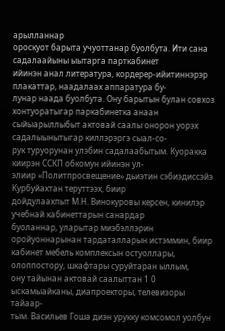арылланнар
ороскуот барыта учуоттанар буолбута. Ити сана садалаайыны ыытарга парткабинет
ийинэн анал литература, кордерер-ийитиннэрэр плакаттар, наадалаах аппаратура бу-
лунар наада буолбута. Ону барытын булан совхоз хонтуоратыгар паркабинетка анаан
сыйыарыллыбыт актовай саалы онорон уорэх садалыынытыгар киллэрэргэ сыал-со-
рук туруорунан улэбин садалаабытым. Куоракка киирэн ССКП обкомун ийинэн ул-
элиир «Политпросвещение» дьиэтин сэбиэдиссэйэ Курбуйахтан теруттээх, биир
дойдулаахпыт М.Н. Винокуровы керсен, кинилэр учебнай кабинеттарын санардар
буоланнар, уларытар миэбэллэрин оройуоннарынан тардаталларын истэммин, биир
кабинет мебель комплексын остуоллары, олоппостору, шкафтары суруйтаран ыллым,
ону тайынан актовай саалыттан 1 0 ыскамыайканы, диапроекторы, телевизоры тайаар-
тым. Васильев Гоша диэн урукку комсомол уолбун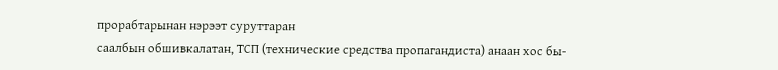прорабтарынан нэрээт суруттаран
саалбын обшивкалатан, ТСП (технические средства пропагандиста) анаан хос бы-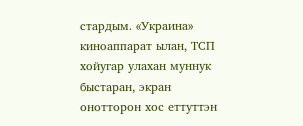стардым. «Украина» киноаппарат ылан, ТСП хойугар улахан муннук быстаран, экран
онотторон хос еттуттэн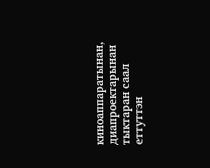киноаппаратынан, диапроектарынан тыктаран саал еттуттэн